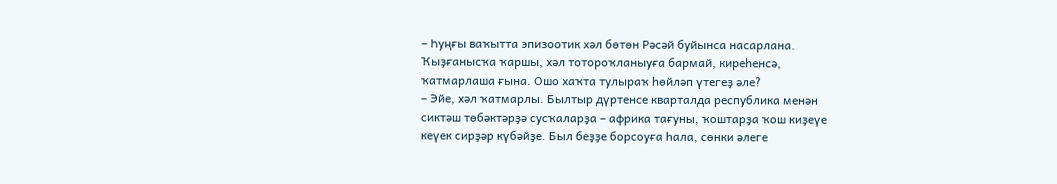– Һуңғы ваҡытта эпизоотик хәл бөтөн Рәсәй буйынса насарлана. Ҡыҙғанысҡа ҡаршы, хәл тотороҡланыуға бармай, киреһенсә, ҡатмарлаша ғына. Ошо хаҡта тулыраҡ һөйләп үтегеҙ әле?
– Эйе, хәл ҡатмарлы. Былтыр дүртенсе кварталда республика менән сиктәш төбәктәрҙә сусҡаларҙа – африка тағуны, ҡоштарҙа ҡош киҙеүе кеүек сирҙәр күбәйҙе. Был беҙҙе борсоуға һала, сөнки әлеге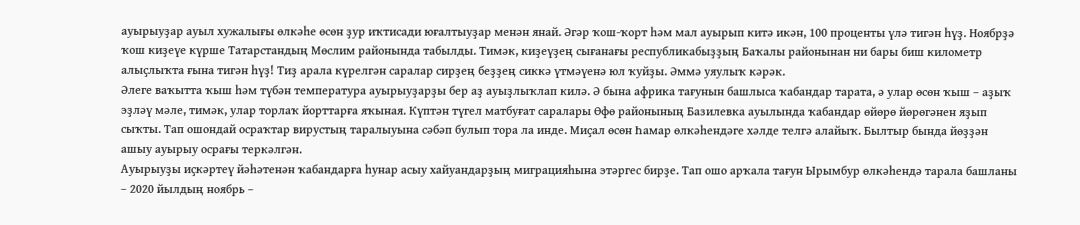ауырыуҙар ауыл хужалығы өлкәһе өсөн ҙур иҡтисади юғалтыуҙар менән янай. Әгәр ҡош-ҡорт һәм мал ауырып китә икән, 100 проценты үлә тигән һүҙ. Ноябрҙә ҡош киҙеүе күрше Татарстандың Мөслим районында табылды. Тимәк, киҙеүҙең сығанағы республикабыҙҙың Баҡалы районынан ни бары биш километр алыҫлыҡта ғына тигән һүҙ! Тиҙ арала күрелгән саралар сирҙең беҙҙең сиккә үтмәүенә юл ҡуйҙы. Әммә уяулыҡ кәрәк.
Әлеге ваҡытта ҡыш һәм түбән температура ауырыуҙарҙы бер аҙ ауыҙлыҡлап килә. Ә бына африка тағунын башлыса ҡабандар тарата, ә улар өсөн ҡыш – аҙыҡ эҙләү мәле, тимәк, улар торлаҡ йорттарға яҡыная. Күптән түгел матбуғат саралары Өфө районының Базилевка ауылында ҡабандар өйөрө йөрөгәнен яҙып сыҡты. Тап ошондай осраҡтар вирустың таралыуына сәбәп булып тора ла инде. Миҫал өсөн Һамар өлкәһендәге хәлде телгә алайыҡ. Былтыр бында йөҙҙән ашыу ауырыу осрағы теркәлгән.
Ауырыуҙы иҫкәртеү йәһәтенән ҡабандарға һунар асыу хайуандарҙың миграцияһына этәргес бирҙе. Тап ошо арҡала тағун Ырымбур өлкәһендә тарала башланы – 2020 йылдың ноябрь –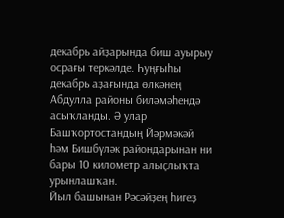декабрь айҙарында биш ауырыу осрағы теркәлде. Һуңғыһы декабрь аҙағында өлкәнең Абдулла районы биләмәһендә асыҡланды. Ә улар Башҡортостандың Йәрмәкәй һәм Бишбүләк райондарынан ни бары 10 километр алыҫлыҡта урынлашҡан.
Йыл башынан Рәсәйҙең һигеҙ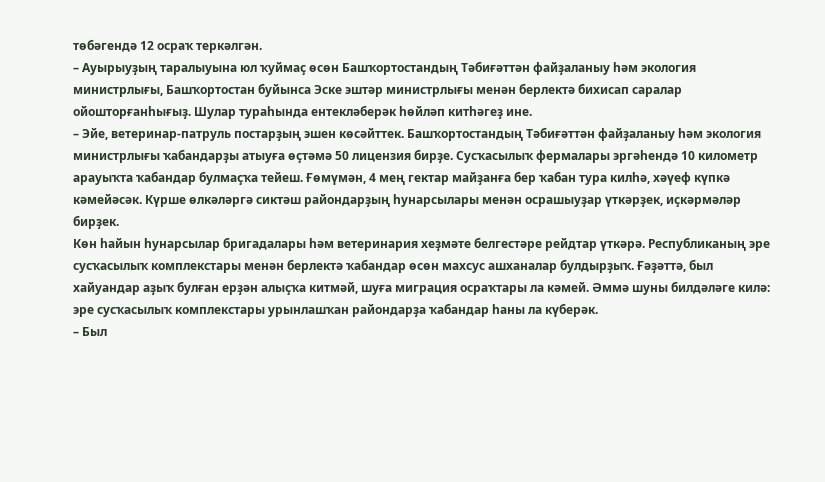төбәгендә 12 осраҡ теркәлгән.
– Ауырыуҙың таралыуына юл ҡуймаҫ өсөн Башҡортостандың Тәбиғәттән файҙаланыу һәм экология министрлығы, Башҡортостан буйынса Эске эштәр министрлығы менән берлектә бихисап саралар ойошторғанһығыҙ. Шулар тураһында ентекләберәк һөйләп китһәгеҙ ине.
– Эйе, ветеринар-патруль постарҙың эшен көсәйттек. Башҡортостандың Тәбиғәттән файҙаланыу һәм экология министрлығы ҡабандарҙы атыуға өҫтәмә 50 лицензия бирҙе. Сусҡасылыҡ фермалары эргәһендә 10 километр арауыҡта ҡабандар булмаҫҡа тейеш. Ғөмүмән, 4 мең гектар майҙанға бер ҡабан тура килһә, хәүеф күпкә кәмейәсәк. Күрше өлкәләргә сиктәш райондарҙың һунарсылары менән осрашыуҙар үткәрҙек, иҫкәрмәләр бирҙек.
Көн һайын һунарсылар бригадалары һәм ветеринария хеҙмәте белгестәре рейдтар үткәрә. Республиканың эре сусҡасылыҡ комплекстары менән берлектә ҡабандар өсөн махсус ашханалар булдырҙыҡ. Ғәҙәттә, был хайуандар аҙыҡ булған ерҙән алыҫҡа китмәй, шуға миграция осраҡтары ла кәмей. Әммә шуны билдәләге килә: эре сусҡасылыҡ комплекстары урынлашҡан райондарҙа ҡабандар һаны ла күберәк.
– Был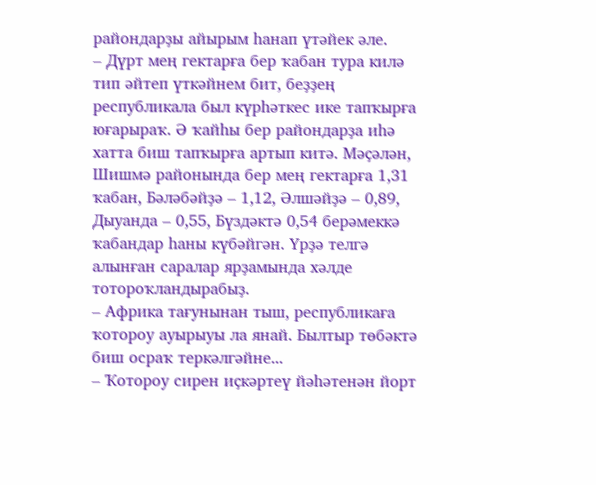райондарҙы айырым һанап үтәйек әле.
– Дүрт мең гектарға бер ҡабан тура килә тип әйтеп үткәйнем бит, беҙҙең республикала был күрһәткес ике тапҡырға юғарыраҡ. Ә ҡайһы бер райондарҙа иһә хатта биш тапҡырға артып китә. Мәҫәлән, Шишмә районында бер мең гектарға 1,31 ҡабан, Бәләбәйҙә – 1,12, Әлшәйҙә – 0,89, Дыуанда – 0,55, Бүздәктә 0,54 берәмеккә ҡабандар һаны күбәйгән. Үрҙә телгә алынған саралар ярҙамында хәлде тотороҡландырабыҙ.
– Африка тағунынан тыш, республикаға ҡотороу ауырыуы ла янай. Былтыр төбәктә биш осраҡ теркәлгәйне...
– Ҡотороу сирен иҫкәртеү йәһәтенән йорт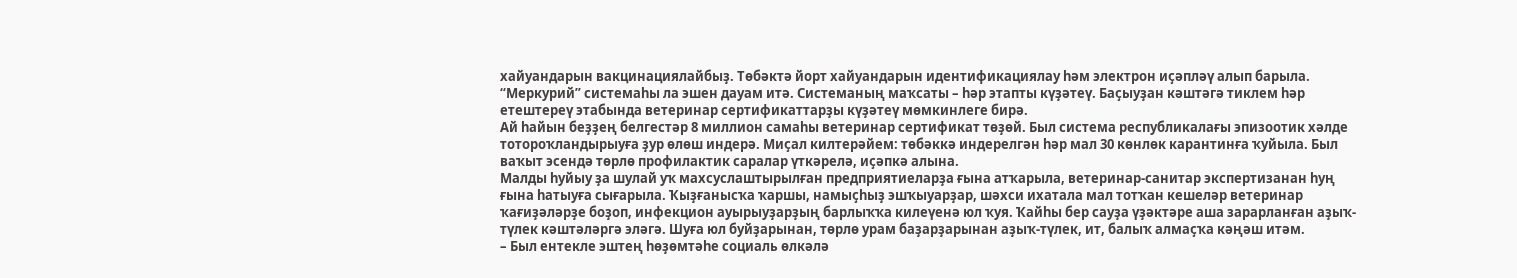хайуандарын вакцинациялайбыҙ. Төбәктә йорт хайуандарын идентификациялау һәм электрон иҫәпләү алып барыла. “Меркурий” системаһы ла эшен дауам итә. Системаның маҡсаты – һәр этапты күҙәтеү. Баҫыуҙан кәштәгә тиклем һәр етештереү этабында ветеринар сертификаттарҙы күҙәтеү мөмкинлеге бирә.
Ай һайын беҙҙең белгестәр 8 миллион самаһы ветеринар сертификат төҙөй. Был система республикалағы эпизоотик хәлде тотороҡландырыуға ҙур өлөш индерә. Миҫал килтерәйем: төбәккә индерелгән һәр мал 30 көнлөк карантинға ҡуйыла. Был ваҡыт эсендә төрлө профилактик саралар үткәрелә, иҫәпкә алына.
Малды һуйыу ҙа шулай уҡ махсуслаштырылған предприятиеларҙа ғына атҡарыла, ветеринар-санитар экспертизанан һуң ғына һатыуға сығарыла. Ҡыҙғанысҡа ҡаршы, намыҫһыҙ эшҡыуарҙар, шәхси ихатала мал тотҡан кешеләр ветеринар ҡағиҙәләрҙе боҙоп, инфекцион ауырыуҙарҙың барлыҡҡа килеүенә юл ҡуя. Ҡайһы бер сауҙа үҙәктәре аша зарарланған аҙыҡ-түлек кәштәләргә эләгә. Шуға юл буйҙарынан, төрлө урам баҙарҙарынан аҙыҡ-түлек, ит, балыҡ алмаҫҡа кәңәш итәм.
– Был ентекле эштең һөҙөмтәһе социаль өлкәлә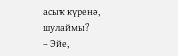асыҡ күренә, шулаймы?
– Эйе,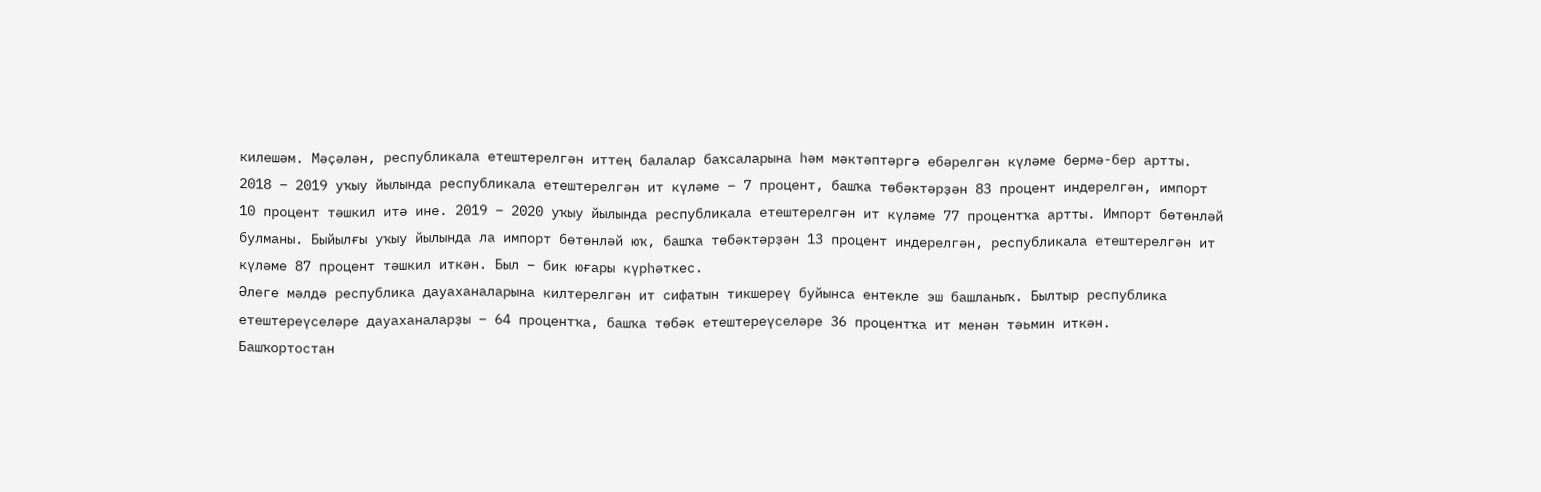килешәм. Мәҫәлән, республикала етештерелгән иттең балалар баҡсаларына һәм мәктәптәргә ебәрелгән күләме бермә-бер артты. 2018 – 2019 уҡыу йылында республикала етештерелгән ит күләме – 7 процент, башҡа төбәктәрҙән 83 процент индерелгән, импорт 10 процент тәшкил итә ине. 2019 – 2020 уҡыу йылында республикала етештерелгән ит күләме 77 процентҡа артты. Импорт бөтөнләй булманы. Быйылғы уҡыу йылында ла импорт бөтөнләй юҡ, башҡа төбәктәрҙән 13 процент индерелгән, республикала етештерелгән ит күләме 87 процент тәшкил иткән. Был – бик юғары күрһәткес.
Әлеге мәлдә республика дауаханаларына килтерелгән ит сифатын тикшереү буйынса ентекле эш башланыҡ. Былтыр республика етештереүселәре дауаханаларҙы – 64 процентҡа, башҡа төбәк етештереүселәре 36 процентҡа ит менән тәьмин иткән.
Башҡортостан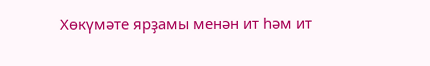Хөкүмәте ярҙамы менән ит һәм ит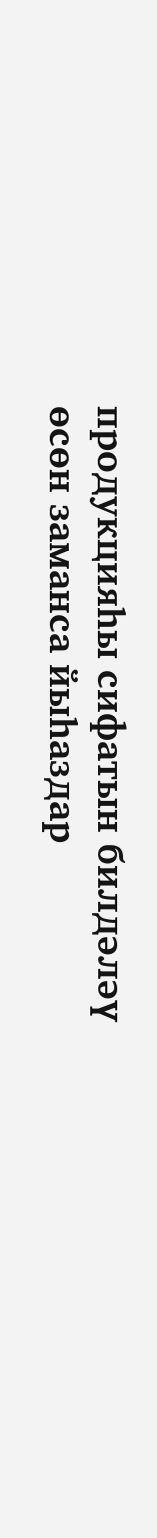продукцияһы сифатын билдәләү өсөн заманса йыһаздар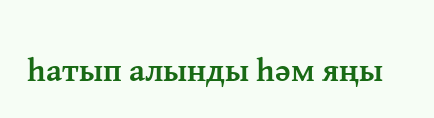һатып алынды һәм яңы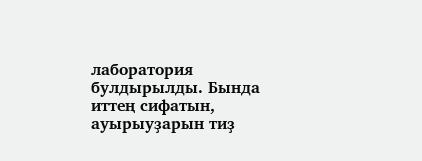лаборатория булдырылды. Бында иттең сифатын, ауырыуҙарын тиҙ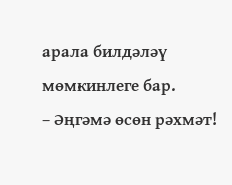арала билдәләү мөмкинлеге бар.
– Әңгәмә өсөн рәхмәт!